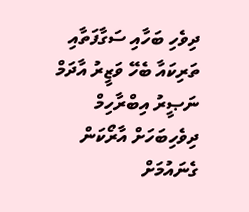ދިވެހި ބަހާއި ސަގާފަތާއި ތަރިކައާ ބެހޭ ވަޒީރު އާދަމް ނަޞީރު އިބްރާހިމް
ދިވެހިބަހަށް އާރޯކަން ގެނައުމަށް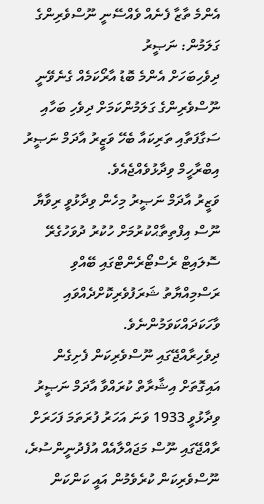އެންމެ ތާޒާ ފެނެއް ވެއްސޭނީ ނޫސްވެރިންގެ ގަލަމުން: ނަޞީރު
ދިވެހިބަހަށް އެންމެ ބޮޑު އާރޯކަމެއް ގެނެވޭނީ ނޫސްވެރިންގެ ގަލަމުންކަމަށް ދިވެހި ބަހާއި ސަގާފަތާއި ތަރިކައާ ބެހޭ ވަޒީރު އާދަމް ނަޞީރު އިބްރާހީމް ވިދާޅުވެއްޖެއެވެ.
ވަޒީރު އާދަމް ނަޞީރު މިހެން ވިދާޅުވީ ރިވާޔާ ނޫސް އިފްތިތާޙްކުރުމަށް ހުކުރު ދުވަހުގެރޭ ސޮލައިޓް ރެސްޓޯރެންޓްގައި ބޭއްވި ރަސްމިއްޔާތު ޝަރަފުވެރިކޮށްދެއްވައި ވާހަކަދައްކަވަމުންނެވެ.
ދިވެހިރާއްޖޭގައި ނޫސްވެރިކަން ފެށިގެން އައިގޮތަށް އިޝާރާތް ކުރައްވާ އާދަމް ނަޞީރު ވިދާޅުވީ 1933 ވަނަ އަހަރު ފުރަތަމަ ފަހަރަށް ރާއްޖޭގައި ނޫސް މަޖައްލާއެއް އުފެދުނީންސުރެ، ނޫސްވެރިކަން ކުރެވެމުން އައީ ކަންކަން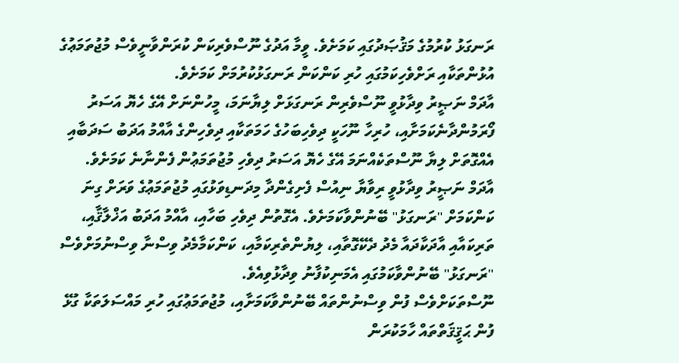ރަނގަޅު ކުރުމުގެ މަޤުޞަދުގައި ކަމަށެވެ. ވީމާ އަދުގެ ނޫސްވެރިކަން ކުރަންވާނީވެސް މުޖުތަމަޢުގެ އުޅުންތަކާއި ރަށްވެހިކަމުގައި ހުރި ކަންކަން ރަނގަޅުކުރުމަށް ކަމަށެވެ.
އާދަމް ނަޞީރު ވިދާޅުވީ ނޫސްވެރިން ރަނގަޅަށް ލިޔާނަމަ، މީހުންނަށް އޭގެ ހެޔޮ އަސަރު ފޯރަމުންދާނެކަމަށާއި، ހުރިހާ ނޫހަކީ ދިވެހިބަހުގެ ހަމަތަކާއި ދިވެހިންގެ އާއްމު އަދަބު ސަދަބާއި އެއްގޮތަށް ލިޔާ ނޫސްތަކެއްނަމަ އޭގެ ހެޔޮ އަސަރު ދިވެހި މުޖުތަމަޢުން ފެންނާނެ ކަމަށެވެ.
އާދަމް ނަޞީރު ވިދާޅުވީ ރިވާޔާ ނިއުސް ފެށިގެންދާ މިދަނޑިވަޅުގައި މުޖުތަމަޢުގެ ވަރަށް ގިނަ ކަންކަމަށް "ރަނގަޅު" ބޭނުންވާކަމަށެވެ. އެގޮތުން ދިވެހި ބަހާއި، އާއްމު އަދަބު އަޚްލާޤާއި، ތަރިކައާއި އާދަކާދައާ މެދު ދެކޭގޮތާއި، ލިޔުންތެރިކަމާއި، ކަންކަމާމެދު ވިސްނާ ވިސްނުމަށްވެސް "ރަނގަޅު" ބޭނުންވާކަމުގައި އެމަނިކުފާނު ވިދާޅުވިއެވެ.
ނޫސްތަކަށްވެސް ފުން ވިސްނުންތައް ބޭނުންވާކަމަށާއި، މުޖުތަމަޢުގައި ހުރި މައްސަލަތަކާ ގުޅޭ ފުން ޙަޤީޤަތްތައް ހާމަކުރަން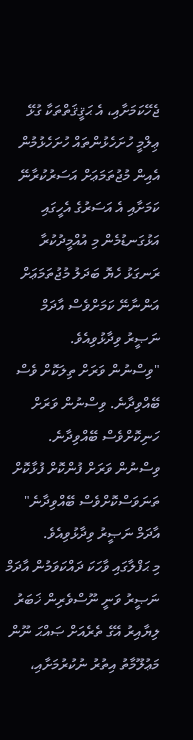ޖެހޭކަމަށާއި، އެ ޙަޤީޤަތްތަކާ ގުޅޭ ޢިލްމީ ހުށަހެޅުންތައް ހުށަހެޅުމުން އެއިން މުޖުތަމަޢަށް އަސަރުކުރާނޭ ކަމަށާއި އެ އަސަރުގެ އެހީގައި އަޅުގަނޑުމެން މި އުއްމީދުކުރާ ރަނގަޅު ހެޔޮ ބަދަލު މުޖުތަމަޢަށް އަންނާނޭ ކަމަށްވެސް އާދަމް ނަޞީރު ވިދާޅުވިއެވެ.
"ވިސްނުން ވަރަށް ތިލަކޮށް ވެސް ބޭއްވިދާނެ. ވިސްނުން ވަރަށް ހަނިކޮށްވެސް ބޭއްވިދާނެ. ވިސްނުން ވަރަށް ފުންކޮށް ފުޅާކޮށް ތަނަވަސްކޮށްވެސް ބޭއްވިދާނެ" އާދަމް ނަޞީރު ވިދާޅުވިއެވެ.
މި ޙަފްލާގައި ވާހަކަ ދައްކަވަމުން އާދަމް ނަޞީރު ވަނީ ނޫސްވެރިން ޚަބަރު ލިޔާއިރު އޭގެ ތެރެއަށް ޞައްޙަ ނޫން މަޢުލޫމާތު އިތުރު ނުކުރުމަށާއި،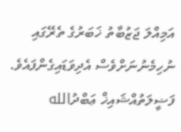އަމިއްލަ ޖަޒުބާތު ޚަބަރުގެ ތެރޭގައި ނުހިމެނުނަށްވެސް އެދިވަޑައިގެންފައެވެ.
ފަޟީލަތުއްޝައިޚް ޢަބްދުالله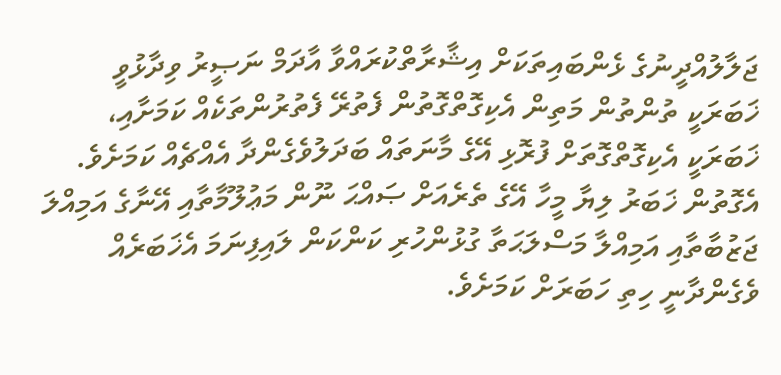ޖަލާލުއްދީނުގެ ޅެންބައިތަކަށް އިޝާރާތްކުރައްވާ އާދަމް ނަޞީރު ވިދާޅުވީ ޚަބަރަކީ ތުންތުން މަތިން އެކިގޮތްގޮތުން ފެތުރޭ ފެތުރުންތަކެއް ކަމަށާއި، ޚަބަރަކީ އެކިގޮތްގޮތަށް ފުރޮޅި އޭގެ މާނަތައް ބަދަލުވެގެންދާ އެއްޗެއް ކަމަށެވެ. އެގޮތުން ޚަބަރު ލިޔާ މީހާ އޭގެ ތެރެއަށް ޞައްޙަ ނޫން މަޢުލޫމާތާއި އޭނާގެ އަމިއްލަ ޖަޒުބާތާއި އަމިއްލާ މަސްލަޙަތާ ގުޅުންހުރި ކަންކަން ލައިފިނަމަ އެޚަބަރެއް ވެގެންދާނީ ހިތި ހަބަރަށް ކަމަށެވެ.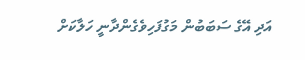އަދި އޭގެ ސަބަބުން މަގުފަހިވެގެންދާނީ ހަލާކަށް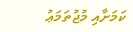ކަމަށާއި މުޖުތަމަޢު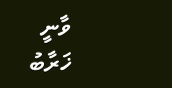ވާނީ ޚަރާބު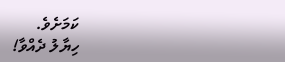ކަމަށެވެ.
ހިޔާލު ދެއްވާ!